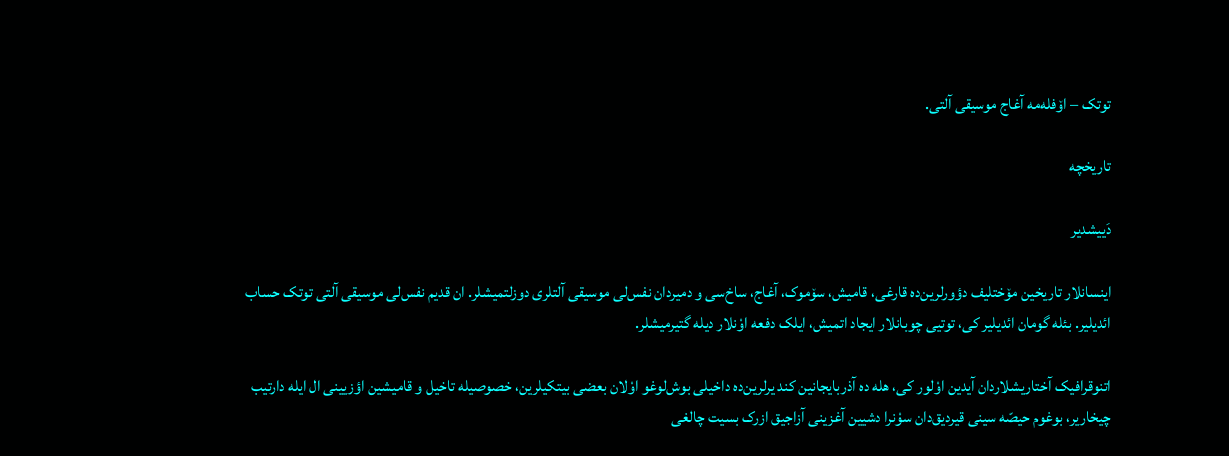توتک – اۆفله‌مه آغاج موسیقی آلتی.

تاریخچه

دَییشدیر

اینسانلار تاریخین مۆختلیف دؤورلرین‌ده قارغی، قامیش، سۆموک، آغاج، ساخ‌سی و دمیر‌دان نفس‌لی موسیقی آلتلری دوزلتمیشلر. ان قدیم نفس‌لی موسیقی آلتی توتک حساب ائدیلیر. بئله گومان ائدیلیر کی، توتیی چوبانلار ایجاد اتمیش، ایلک دفعه اوْنلار دیله گتیرمیشلر.

اتنوقرافیک آختاریشلاردان آیدین اوْلور کی، هله ده آذربایجانین کند یرلرین‌ده داخیلی بوش‌لوغو اوْلان بعضی بیتکیلرین، خصوصیله تاخیل و قامیشین اؤزیینی ال ایله دارتیب چیخاریر، بوغوم حیصّه ‌سینی قیردیق‌دان سوْنرا دشیین آغزینی آزاجیق از‌رک بسیت چالغی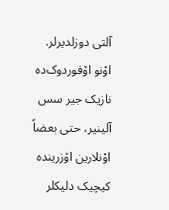آلتی دوزلدیرلر. اوْنو اۆفوردوک‌ده نازیک جیر سس آلینیر، حتی بعضاً اوْنلارین اۆزرینده کیچیک دلیکلر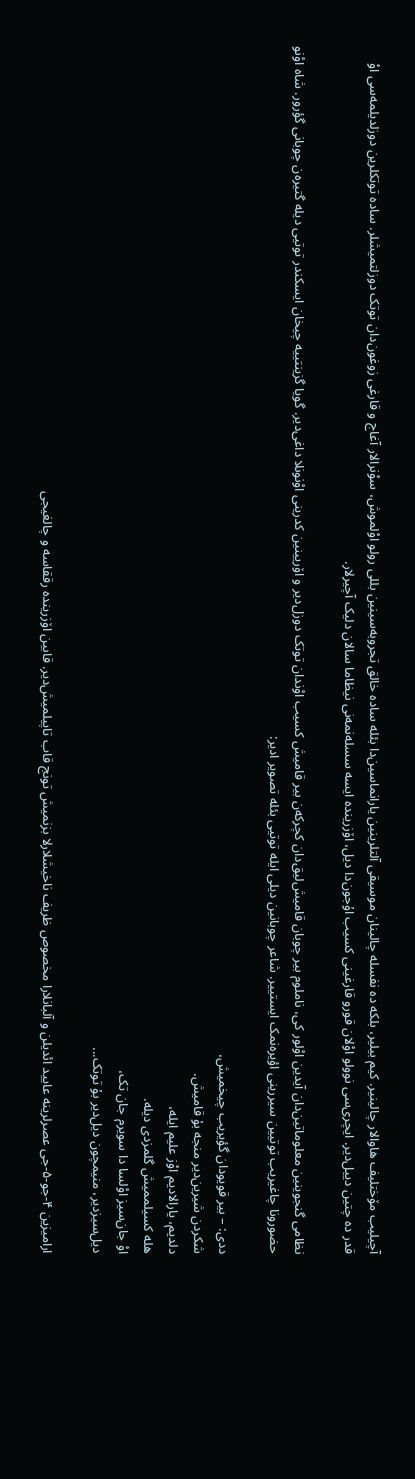آچیلیب مۆختلیف هاوالار چالینیر. کیم بیلیر، بلکه ده نفسله چالینان موسیقی آلتلرینین یارانماسین‌دا بئله ساده خالق تجروبه‌سینین بللی رولو اوْلموش، سوْنرالار آغاج و قارغی زوغون‌دان توتک دوزلتمیشلر. ساده توتکلرین دوزلدیلمه‌سی اوْ قدر ده چتین دییل‌دیر. ایچری‌سی نوولو اوْلان قورو قارغینی کسیب اۇجون‌دا دیل، اۆزرینده ایسه سسله‌نمه‌نی نیظاما سالان دلیک آچیرلار.

نظامی گنجوینین معلوماتین‌دان آیدین اوْلور کی، ناملوم بیر چوبان قامیش‌لیق‌دان کچرکه‌ن بیر قامیش کسیب اوْندان توتک دوزل‌دیر و اۆریینین کدرینی اوْنونلا داغی‌دیر. گویا گزینتییه چیخان ایسکندر توتیی دیله گتیره‌ن چوبانی گؤرور. شاه اوْنو حضورونا چاغیریب توتیین سیررینی اؤیره‌نمک ایستییر. شاعر چوبانین دیلی ایله توتیی بئله تصویر ادیر:

ددی: – بیر قویودان گؤیریب چیخمیش،
شکردن شیرین‌دیر منجه بۇ قامیش.
دلدیم، یارالادیم اوْز علیم ایله،
هله کسیلممیش گلمزدی دیله.
اوْ جان‌سیز اوْلسا دا سویرم جان تک،
دیل‌سیزدیر، منیمچون دیل‌دیر بۇ توتک...

ارامیزین ۴-جو-۵-جی عصرلرینه عایید ائدیلن و آلبانلارا مخصوص ظریف ناخیشلارلا بزنمیش تونج قاب تاپیلمیش‌دیر. قابین اۆزرینده رققاسه و چالغیجی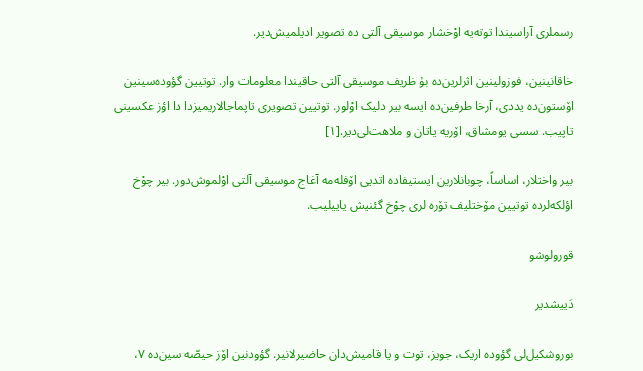رسملری آراسیندا توته‌یه اوْخشار موسیقی آلتی ده تصویر ادیلمیش‌دیر.

خاقانینین، فوزولینین اثرلرین‌ده بۇ ظریف موسیقی آلتی حاقیندا معلومات وار. توتیین گؤوده‌سینین اۆستون‌ده یددی، آرخا طرفین‌ده ایسه بیر دلیک اوْلور. توتیین تصویری تاپماجالاریمیزدا دا اؤز عکسینی تاپیب. سسی یومشاق، اۆر‌یه یاتان و ملاهت‌لی‌دیر.[۱]

بیر واختلار، اساساً، چوبانلارین ایستیفاده اتدیی اۆفله‌مه آغاج موسیقی آلتی اوْلموش‌دور. بیر چوْخ اؤلکه‌لرده توتیین مۆختلیف تۆره لری چوْخ گئنیش یاییلیب.

قورولوشو

دَییشدیر

بوروشکیل‌لی گؤوده اریک، جویز، توت و یا قامیش‌دان حاضیرلانیر. گؤودنین اۆز حیصّه ‌سین‌ده ۷،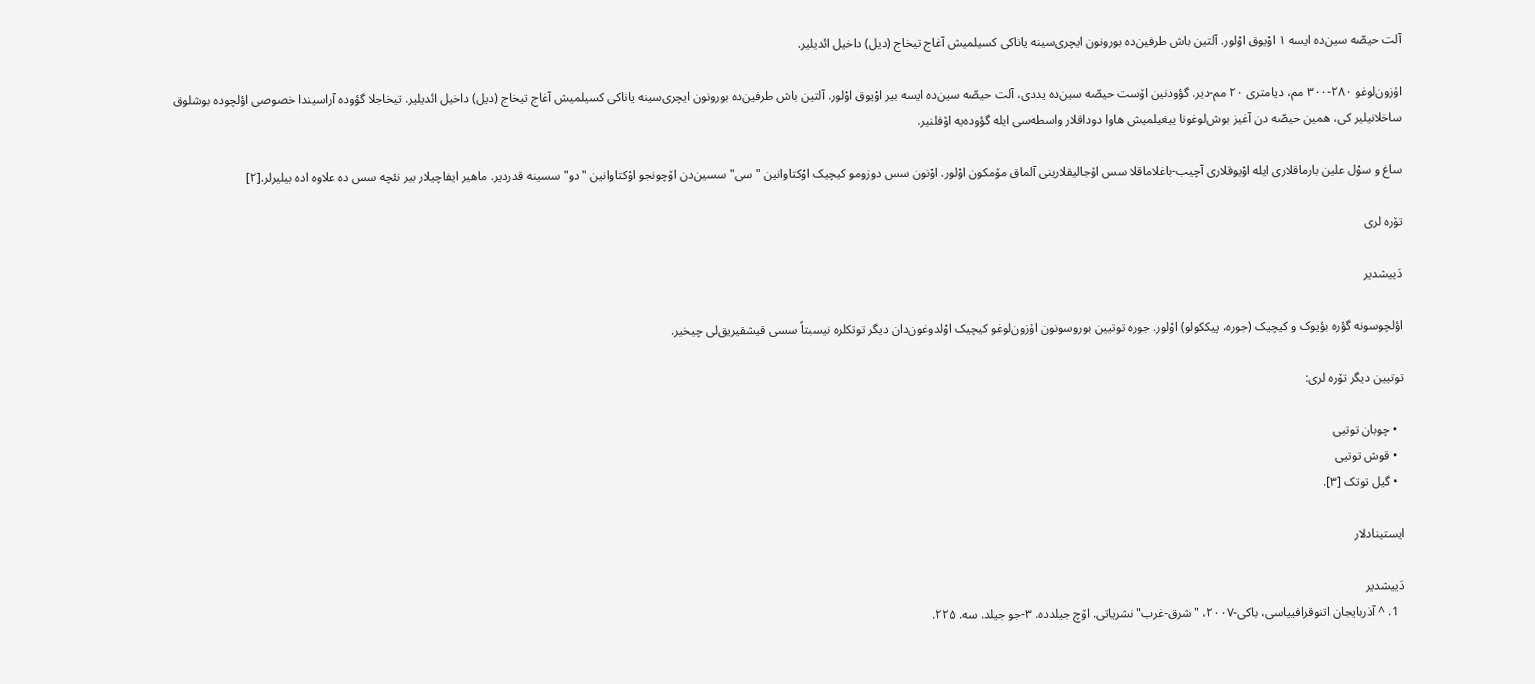آلت حیصّه ‌سین‌ده ایسه ۱ اوْیوق اوْلور. آلتین باش طرفین‌ده بورونون ایچری‌سینه یاناکی کسیلمیش آغاج تیخاج (دیل) داخیل ائدیلیر.

اۇزون‌لوغو ۲۸۰-۳۰۰ مم، دیامتری ۲۰ مم-دیر. گؤودنین اۆست حیصّه ‌سین‌ده یددی، آلت حیصّه ‌سین‌ده ایسه بیر اوْیوق اوْلور. آلتین باش طرفین‌ده بورونون ایچری‌سینه یاناکی کسیلمیش آغاج تیخاج (دیل) داخیل ائدیلیر. تیخاجلا گؤوده آراسیندا خصوصی اؤلچوده بوشلوق ساخلانیلیر کی، همین حیصّه ‌دن آغیز بوش‌لوغونا ییغیلمیش هاوا دوداقلار واسطه‌سی ایله گؤوده‌یه اۆفلنیر.

ساغ و سوْل علین بارماقلاری ایله اوْیوقلاری آچیب-باغلاماقلا سس اۇجالیقلارینی آلماق مۆمکون اوْلور. اوْنون سس دوزومو کیچیک اوْکتاوانین "سی" سسین‌دن اۆچونجو اوْکتاوانین "دو" سسینه قدردیر. ماهیر ایفاچیلار بیر نئچه سس ده علاوه اده بیلیرلر.[۲]

تۆره لری

دَییشدیر

اؤلچوسونه گؤره بؤیوک و کیچیک (جوره، پیککولو) اوْلور. جوره توتیین بوروسونون اۇزون‌لوغو کیچیک اوْلدوغون‌دان دیگر توتکلره نیسبتاً سسی قیشقیریق‌لی چیخیر.

توتیین دیگر تۆره لری:

  • چوبان توتیی
  • قوش توتیی
  • گیل توتک [۳].

ایستینادلار

دَییشدیر
  1. ^ آذربایجان اتنوقرافییاسی، باکی-۲۰۰۷، "شرق-غرب" نشریاتی. اۆچ جیلدده. ۳-جو جیلد. سه. ۲۲۵.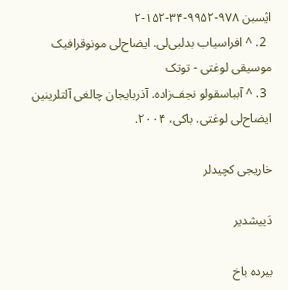ایٛسبن ۹۷۸-۹۹۵۲-۳۴-۱۵۲-۲
  2. ^ افراسیاب بدلبی‌لی. ایضاح‌لی مونوقرافیک موسیقی لوغتی - توتک
  3. ^ آبباسقولو نجف‌زاده. آذربایجان چالغی آلتلرینین ایضاح‌لی لوغتی. باکی، ۲۰۰۴.

خاریجی کچیدلر

دَییشدیر

بیرده باخ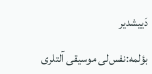دَییشدیر

بؤلمه‌:نفس‌لی موسیقی آلتلری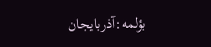بؤلمه‌:آذربایجان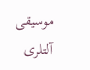موسیقی آلتلری